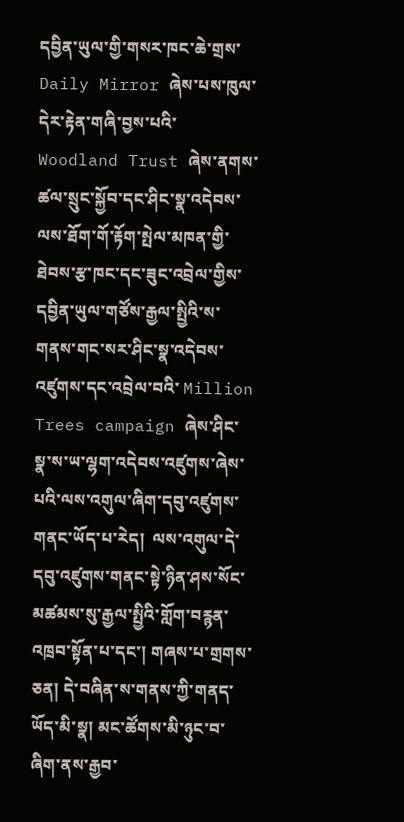དབྱིན་ཡུལ་གྱི་གསར་ཁང་ཆེ་གྲས་ Daily Mirror ཞེས་པས་ཁུལ་དེར་རྟེན་གཞི་བྱས་པའི་ Woodland Trust ཞེས་ནགས་ཚལ་སྲུང་སྐྱོབ་དང་ཤིང་སྣ་འདེབས་ལས་ཐོག་གོ་རྟོག་སྤེལ་མཁན་གྱི་ཐེབས་རྩ་ཁང་དང་ཟུང་འབྲེལ་གྱིས་དབྱིན་ཡུལ་གཙོས་རྒྱལ་སྤྱིའི་ས་གནས་གང་སར་ཤིང་སྣ་འདེབས་འཛུགས་དང་འབྲེལ་བའི་ Million Trees campaign ཞེས་ཤིང་སྣ་ས་ཡ་ལྷག་འདེབས་འཛུགས་ཞེས་པའི་ལས་འགུལ་ཞིག་དབུ་འཛུགས་གནང་ཡོད་པ་རེད།  ལས་འགུལ་དེ་དབུ་འཛུགས་གནང་སྟེ་ཉིན་ཤས་སོང་མཚམས་སུ་རྒྱལ་སྤྱིའི་གློག་བརྙན་འཁྲབ་སྟོན་པ་དང་། གཞས་པ་གྲགས་ཅན། དེ་བཞིན་ས་གནས་ཀྱི་གནད་ཡོད་མི་སྣ། མང་ཚོགས་མི་ཉུང་བ་ཞིག་ནས་རྒྱབ་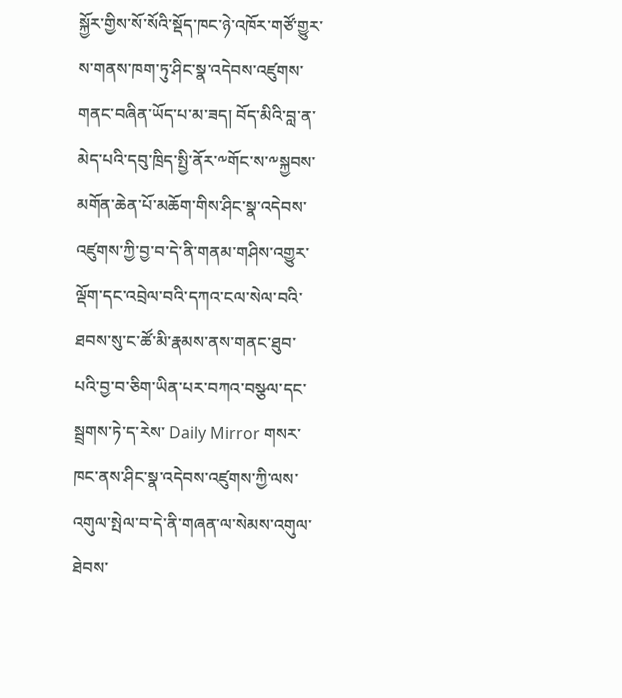སྐྱོར་གྱིས་སོ་སོའི་སྡོད་ཁང་ཉེ་འཁོར་གཙོ་གྱུར་ས་གནས་ཁག་ཏུ་ཤིང་སྣ་འདེབས་འཛུགས་གནང་བཞིན་ཡོད་པ་མ་ཟད། བོད་མིའི་བླ་ན་མེད་པའི་དབུ་ཁྲིད་སྤྱི་ནོར་༸གོང་ས་༸སྐྱབས་མགོན་ཆེན་པོ་མཆོག་གིས་ཤིང་སྣ་འདེབས་འཛུགས་ཀྱི་བྱ་བ་དེ་ནི་གནམ་གཤིས་འགྱུར་ལྡོག་དང་འབྲེལ་བའི་དཀའ་ངལ་སེལ་བའི་ཐབས་སུ་ང་ཚོ་མི་རྣམས་ནས་གནང་ཐུབ་པའི་བྱ་བ་ཅིག་ཡིན་པར་བཀའ་བསྩལ་དང་སྦྲགས་ཏེ་ད་རེས་ Daily Mirror གསར་ཁང་ནས་ཤིང་སྣ་འདེབས་འཛུགས་ཀྱི་ལས་འགུལ་སྤེལ་བ་དེ་ནི་གཞན་ལ་སེམས་འགུལ་ཐེབས་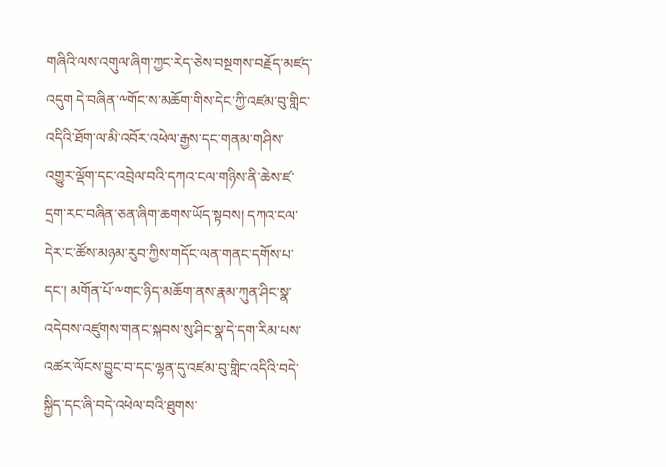གཞིའི་ལས་འགུལ་ཞིག་ཀྱང་རེད་ཅེས་བསྔགས་བརྗོད་མཛད་འདུག དེ་བཞིན་༸གོང་ས་མཆོག་གིས་དེང་ཀྱི་འཛམ་བུ་གླིང་འདིའི་ཐོག་ལ་མི་འབོར་འཕེལ་རྒྱས་དང་གནམ་གཤིས་འགྱུར་ལྡོག་དང་འབྲེལ་བའི་དཀའ་ངལ་གཉིས་ནི་ཆེས་ཛ་དྲག་རང་བཞིན་ཅན་ཞིག་ཆགས་ཡོད་སྟབས། དཀའ་ངལ་དེར་ང་ཚོས་མཉམ་རུབ་ཀྱིས་གདོང་ལན་གནང་དགོས་པ་དང་། མགོན་པོ་༸གང་ཉིད་མཆོག་ནས་རྣམ་ཀུན་ཤིང་སྣ་འདེབས་འཛུགས་གནང་སྐབས་སུ་ཤིང་སྣ་དེ་དག་རིམ་པས་འཚར་ལོངས་བྱུང་བ་དང་ལྷན་དུ་འཛམ་བུ་གླིང་འདིའི་བདེ་སྐྱིད་དང་ཞི་བདེ་འཕེལ་བའི་ཐུགས་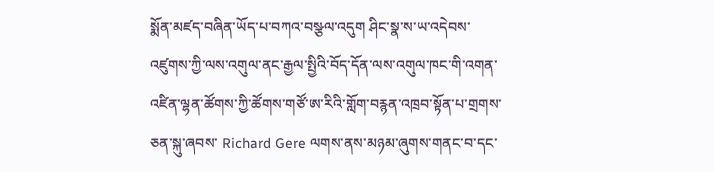སྨོན་མཛད་བཞིན་ཡོད་པ་བཀའ་བསྩལ་འདུག ཤིང་སྣ་ས་ཡ་འདེབས་འཛུགས་ཀྱི་ལས་འགུལ་ནང་རྒྱལ་སྤྱིའི་བོད་དོན་ལས་འགུལ་ཁང་གི་འགན་འཛིན་ལྷན་ཚོགས་ཀྱི་ཚོགས་གཙོ་ཨ་རིའི་གློག་བརྙན་འཁྲབ་སྟོན་པ་གྲགས་ཅན་སྐུ་ཞབས་ Richard Gere ལགས་ནས་མཉམ་ཞུགས་གནང་བ་དང་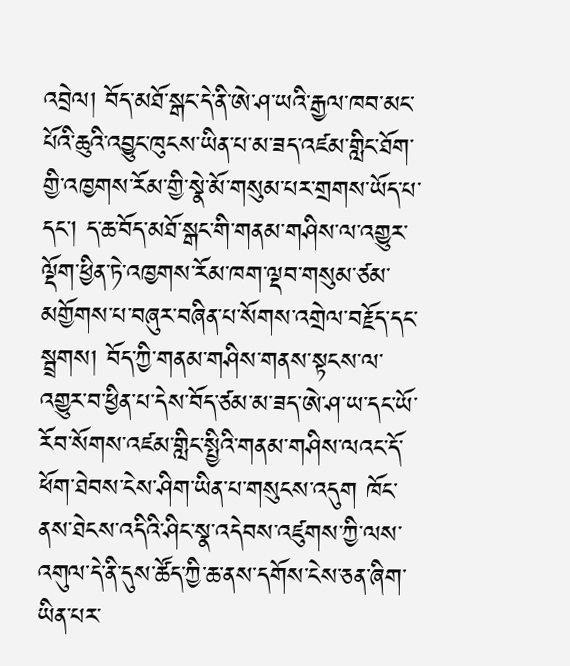འབྲེལ། བོད་མཐོ་སྒང་དེ་ནི་ཨེ་ཤ་ཡའི་རྒྱལ་ཁབ་མང་པོའི་ཆུའི་འབྱུང་ཁུངས་ཡིན་པ་མ་ཟད་འཛམ་གླིང་ཐོག་གྱི་འཁྱགས་རོམ་གྱི་སྣེ་མོ་གསུམ་པར་གྲགས་ཡོད་པ་དང་། ད་ཆ་བོད་མཐོ་སྒང་གི་གནམ་གཤིས་ལ་འགྱུར་ལྡོག་ཕྱིན་ཏེ་འཁྱགས་རོམ་ཁག་ལྡབ་གསུམ་ཙམ་མགྱོགས་པ་བཞུར་བཞིན་པ་སོགས་འགྲེལ་བརྗོད་དང་སྦྲགས། བོད་ཀྱི་གནམ་གཤིས་གནས་སྟངས་ལ་འགྱུར་བ་ཕྱིན་པ་དེས་བོད་ཙམ་མ་ཟད་ཨེ་ཤ་ཡ་དང་ཡོ་རོབ་སོགས་འཛམ་གླིང་སྤྱིའི་གནམ་གཤིས་ལའང་དོ་ཕོག་ཐེབས་ངེས་ཤིག་ཡིན་པ་གསུངས་འདུག ཁོང་ནས་ཐེངས་འདིའི་ཤིང་སྣ་འདེབས་འཛུགས་ཀྱི་ལས་འགུལ་དེ་ནི་དུས་ཚོད་ཀྱི་ཆ་ནས་དགོས་ངེས་ཅན་ཞིག་ཡིན་པར་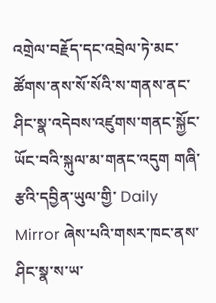འགྲེལ་བརྗོད་དང་འབྲེལ་ཏེ་མང་ཚོགས་ནས་སོ་སོའི་ས་གནས་ནང་ཤིང་སྣ་འདེབས་འཛུགས་གནང་སྐྱོང་ཡོང་བའི་སྐུལ་མ་གནང་འདུག གཞི་རྩའི་དབྱིན་ཡུལ་གྱི་ Daily Mirror ཞེས་པའི་གསར་ཁང་ནས་ཤིང་སྣ་ས་ཡ་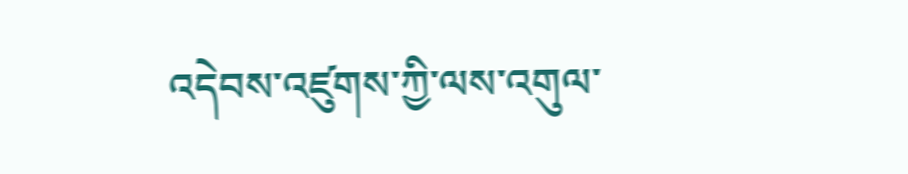འདེབས་འཛུགས་ཀྱི་ལས་འགུལ་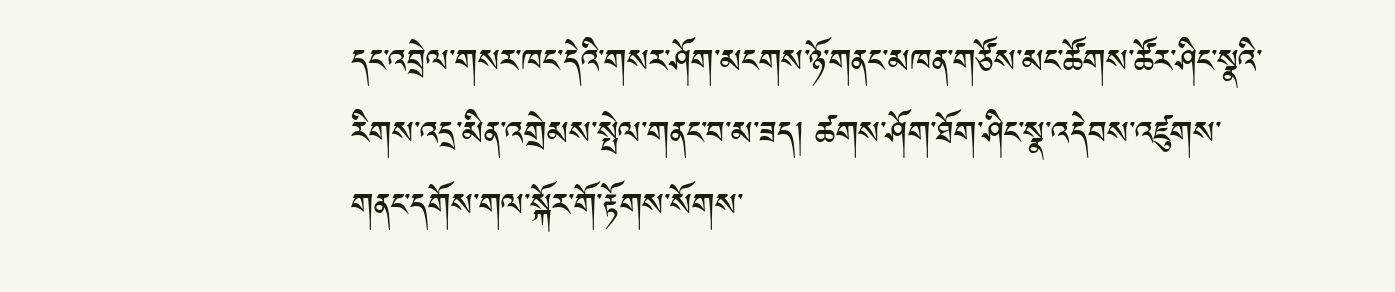དང་འབྲེལ་གསར་ཁང་དེའི་གསར་ཤོག་མངགས་ཉོ་གནང་མཁན་གཙོས་མང་ཚོགས་ཚོར་ཤིང་སྣའི་རིགས་འདྲ་མིན་འགྲེམས་སྤེལ་གནང་བ་མ་ཟད། ཚགས་ཤོག་ཐོག་ཤིང་སྣ་འདེབས་འཛུགས་གནང་དགོས་གལ་སྐོར་གོ་རྟོགས་སོགས་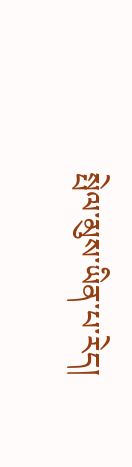སྤེལ་མུས་ཡིན་པ་རེད།